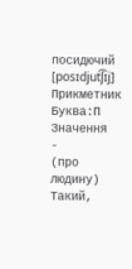посидючий
[posɪdjut͡ʃɪj] Прикметник
Буква:П
Значення
-
(про людину) Такий,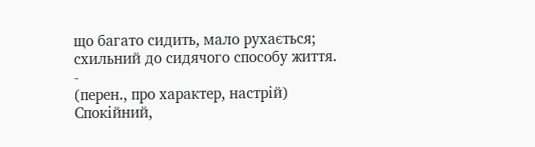що багато сидить, мало рухається; схильний до сидячого способу життя.
-
(перен., про характер, настрій) Спокійний,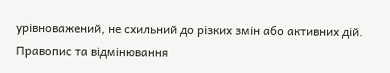урівноважений, не схильний до різких змін або активних дій.
Правопис та відмінювання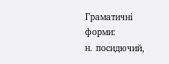Граматичні форми:
н. посидючий,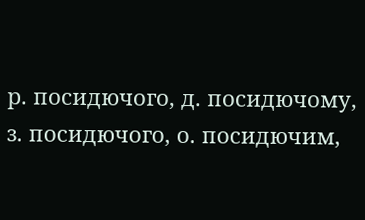р. посидючого, д. посидючому, з. посидючого, о. посидючим,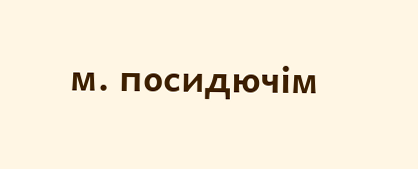м. посидючім